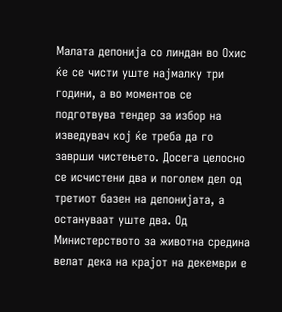Малата депонија со линдан во Охис ќе се чисти уште најмалку три години, а во моментов се подготвува тендер за избор на изведувач кој ќе треба да го заврши чистењето. Досега целосно се исчистени два и поголем дел од третиот базен на депонијата, а остануваат уште два. Од Министерството за животна средина велат дека на крајот на декември е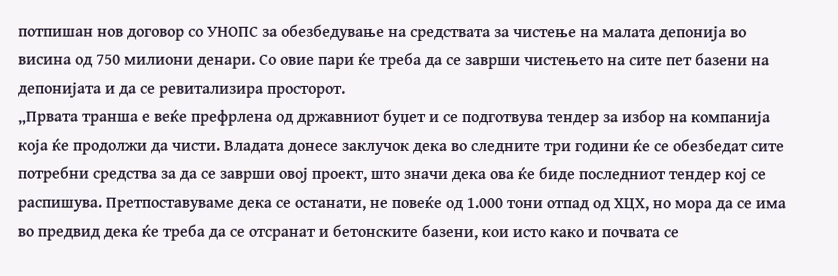потпишан нов договор со УНОПС за обезбедување на средствата за чистење на малата депонија во висина од 750 милиони денари. Со овие пари ќе треба да се заврши чистењето на сите пет базени на депонијата и да се ревитализира просторот.
„Првата транша е веќе префрлена од државниот буџет и се подготвува тендер за избор на компанија која ќе продолжи да чисти. Владата донесе заклучок дека во следните три години ќе се обезбедат сите потребни средства за да се заврши овој проект, што значи дека ова ќе биде последниот тендер кој се распишува. Претпоставуваме дека се останати, не повеќе од 1.000 тони отпад од ХЦХ, но мора да се има во предвид дека ќе треба да се отсранат и бетонските базени, кои исто како и почвата се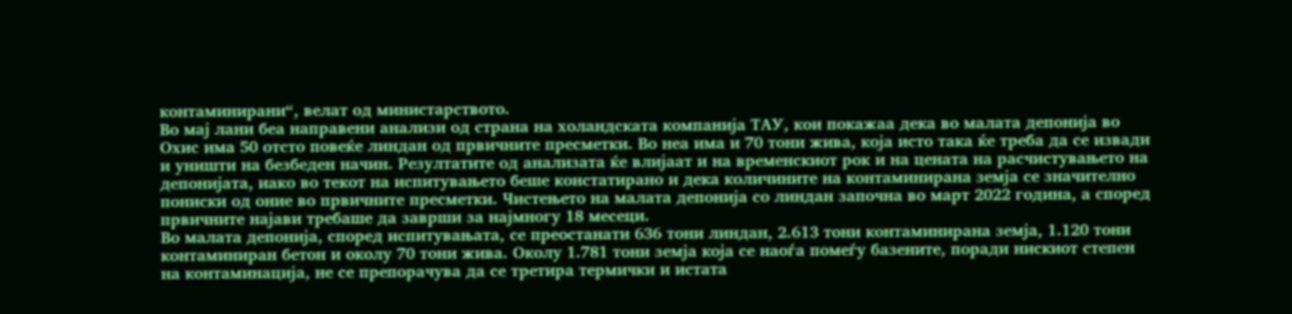контаминирани“, велат од министарството.
Во мај лани беа направени анализи од страна на холандската компанија ТАУ, кои покажаа дека во малата депонија во Охис има 50 отсто повеќе линдан од првичните пресметки. Во неа има и 70 тони жива, која исто така ќе треба да се извади и уништи на безбеден начин. Резултатите од анализата ќе влијаат и на временскиот рок и на цената на расчистувањето на депонијата, иако во текот на испитувањето беше констатирано и дека количините на контаминирана земја се значително пониски од оние во првичните пресметки. Чистењето на малата депонија со линдан започна во март 2022 година, а според првичните најави требаше да заврши за најмногу 18 месеци.
Во малата депонија, според испитувањата, се преостанати 636 тони линдан, 2.613 тони контаминирана земја, 1.120 тони контаминиран бетон и околу 70 тони жива. Околу 1.781 тони земја која се наоѓа помеѓу базените, поради нискиот степен на контаминација, не се препорачува да се третира термички и истата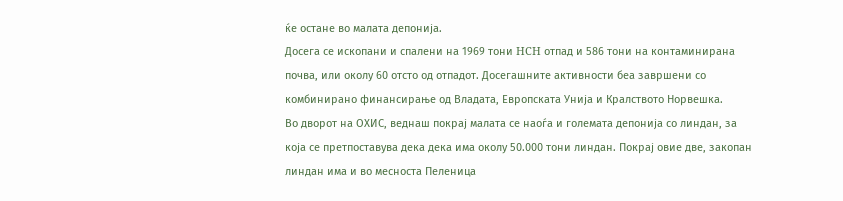ќе остане во малата депонија.
Досега се ископани и спалени на 1969 тони HCH отпад и 586 тони на контаминирана почва, или околу 60 отсто од отпадот. Досегашните активности беа завршени со комбинирано финансирање од Владата, Европската Унија и Кралството Норвешка.
Во дворот на ОХИС, веднаш покрај малата се наоѓа и големата депонија со линдан, за која се претпоставува дека дека има околу 50.000 тони линдан. Покрај овие две, закопан линдан има и во месноста Пеленица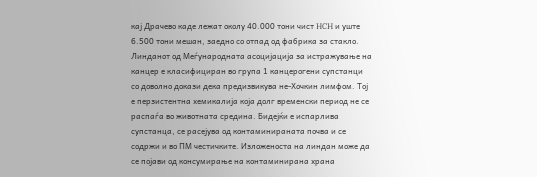кај Драчево каде лежат околу 40.000 тони чист HCH и уште 6.500 тони мешан, заедно со отпад од фабрика за стакло.
Линданот од Меѓународната асоцијација за истражување на канцер е класифициран во група 1 канцерогени супстанци со доволно докази дека предизвикува не-Хочкин лимфом. Тој е перзистентна хемикалија која долг временски период не се распаѓа во животната средина. Бидејќи е испарлива супстанца, се расејува од контаминираната почва и се содржи и во ПМ честичките. Изложеноста на линдан може да се појави од консумирање на контаминирана храна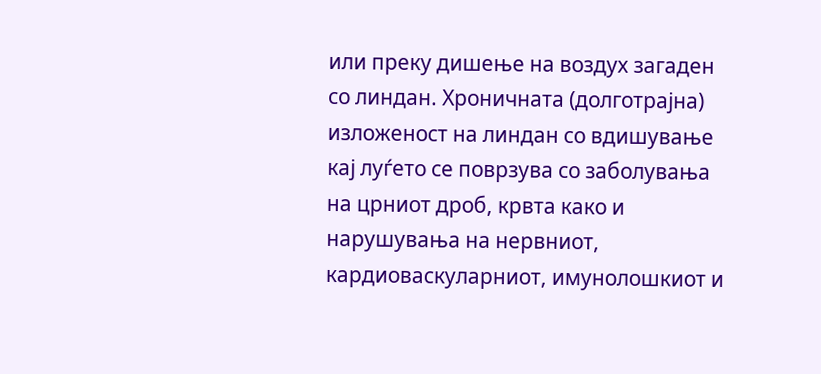или преку дишење на воздух загаден со линдан. Хроничната (долготрајна) изложеност на линдан со вдишување кај луѓето се поврзува со заболувања на црниот дроб, крвта како и нарушувања на нервниот, кардиоваскуларниот, имунолошкиот и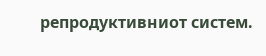репродуктивниот систем.